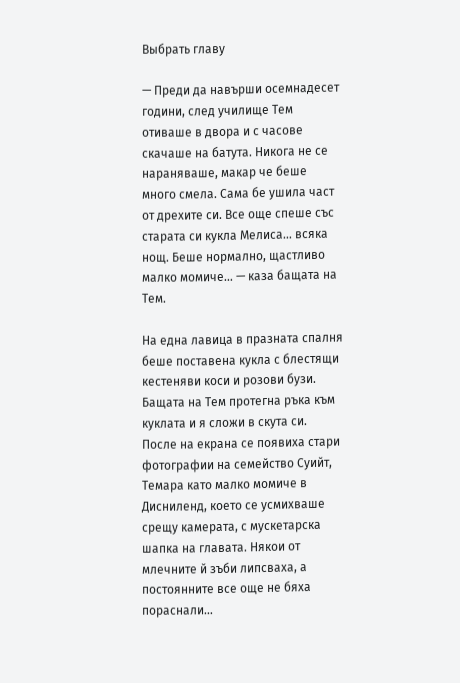Выбрать главу

— Преди да навърши осемнадесет години, след училище Тем отиваше в двора и с часове скачаше на батута. Никога не се нараняваше, макар че беше много смела. Сама бе ушила част от дрехите си. Все още спеше със старата си кукла Мелиса… всяка нощ. Беше нормално, щастливо малко момиче… — каза бащата на Тем.

На една лавица в празната спалня беше поставена кукла с блестящи кестеняви коси и розови бузи. Бащата на Тем протегна ръка към куклата и я сложи в скута си. После на екрана се появиха стари фотографии на семейство Суийт, Темара като малко момиче в Дисниленд, което се усмихваше срещу камерата, с мускетарска шапка на главата. Някои от млечните й зъби липсваха, а постоянните все още не бяха пораснали…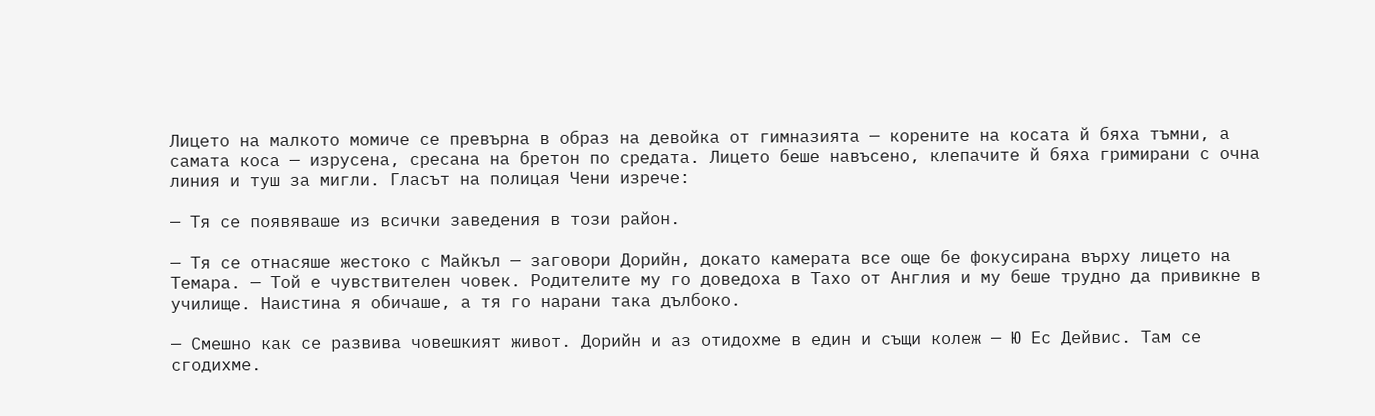Лицето на малкото момиче се превърна в образ на девойка от гимназията — корените на косата й бяха тъмни, а самата коса — изрусена, сресана на бретон по средата. Лицето беше навъсено, клепачите й бяха гримирани с очна линия и туш за мигли. Гласът на полицая Чени изрече:

— Тя се появяваше из всички заведения в този район.

— Тя се отнасяше жестоко с Майкъл — заговори Дорийн, докато камерата все още бе фокусирана върху лицето на Темара. — Той е чувствителен човек. Родителите му го доведоха в Тахо от Англия и му беше трудно да привикне в училище. Наистина я обичаше, а тя го нарани така дълбоко.

— Смешно как се развива човешкият живот. Дорийн и аз отидохме в един и същи колеж — Ю Ес Дейвис. Там се сгодихме.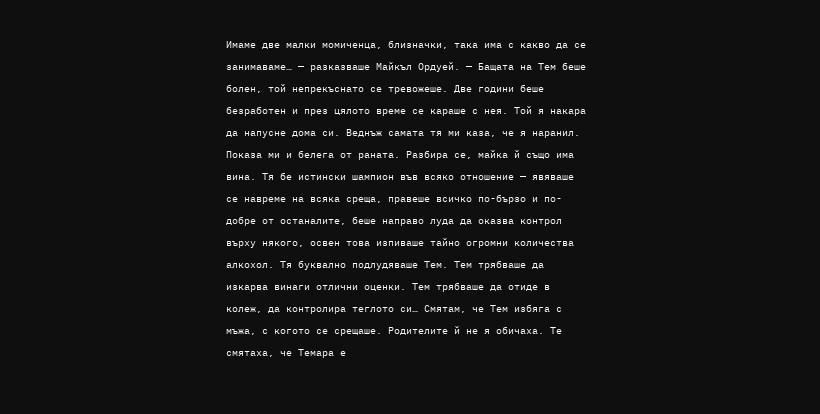Имаме две малки момиченца, близначки, така има с какво да се занимаваме… — разказваше Майкъл Ордуей. — Бащата на Тем беше болен, той непрекъснато се тревожеше. Две години беше безработен и през цялото време се караше с нея. Той я накара да напусне дома си. Веднъж самата тя ми каза, че я наранил. Показа ми и белега от раната. Разбира се, майка й също има вина. Тя бе истински шампион във всяко отношение — явяваше се навреме на всяка среща, правеше всичко по-бързо и по-добре от останалите, беше направо луда да оказва контрол върху някого, освен това изпиваше тайно огромни количества алкохол. Тя буквално подлудяваше Тем. Тем трябваше да изкарва винаги отлични оценки. Тем трябваше да отиде в колеж, да контролира теглото си… Смятам, че Тем избяга с мъжа, с когото се срещаше. Родителите й не я обичаха. Те смятаха, че Темара е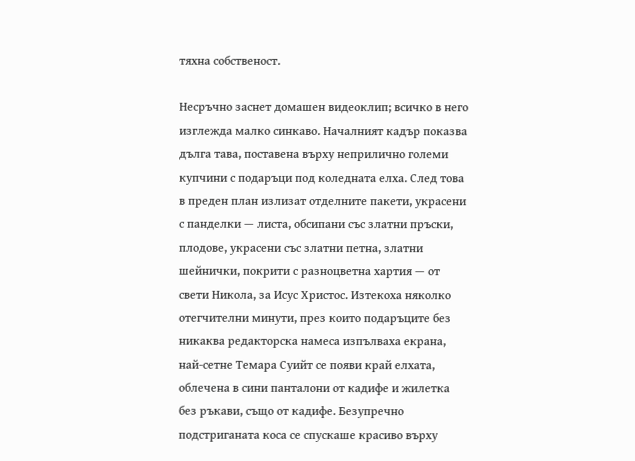тяхна собственост.

Несръчно заснет домашен видеоклип; всичко в него изглежда малко синкаво. Началният кадър показва дълга тава, поставена върху неприлично големи купчини с подаръци под коледната елха. След това в преден план излизат отделните пакети, украсени с панделки — листа, обсипани със златни пръски, плодове, украсени със златни петна, златни шейнички, покрити с разноцветна хартия — от свети Никола, за Исус Христос. Изтекоха няколко отегчителни минути, през които подаръците без никаква редакторска намеса изпълваха екрана, най-сетне Темара Суийт се появи край елхата, облечена в сини панталони от кадифе и жилетка без ръкави, също от кадифе. Безупречно подстриганата коса се спускаше красиво върху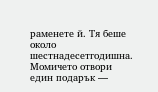раменете й. Тя беше около шестнадесетгодишна. Момичето отвори един подарък —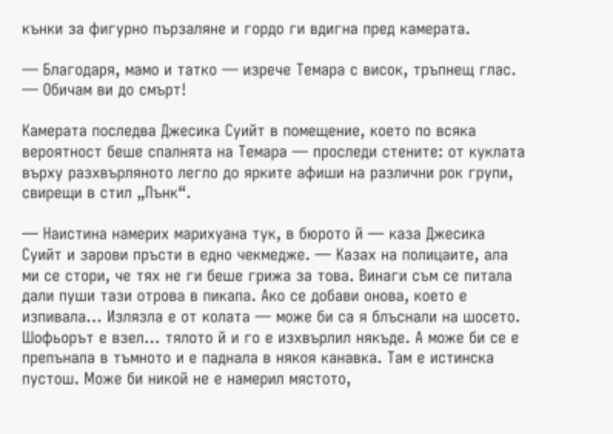кънки за фигурно пързаляне и гордо ги вдигна пред камерата.

— Благодаря, мамо и татко — изрече Темара с висок, тръпнещ глас. — Обичам ви до смърт!

Камерата последва Джесика Суийт в помещение, което по всяка вероятност беше спалнята на Темара — проследи стените: от куклата върху разхвърляното легло до ярките афиши на различни рок групи, свирещи в стил „Пънк“.

— Наистина намерих марихуана тук, в бюрото й — каза Джесика Суийт и зарови пръсти в едно чекмедже. — Казах на полицаите, ала ми се стори, че тях не ги беше грижа за това. Винаги съм се питала дали пуши тази отрова в пикапа. Ако се добави онова, което е изпивала… Излязла е от колата — може би са я блъснали на шосето. Шофьорът е взел… тялото й и го е изхвърлил някъде. А може би се е препънала в тъмното и е паднала в някоя канавка. Там е истинска пустош. Може би никой не е намерил мястото,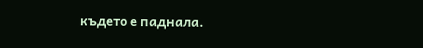където е паднала.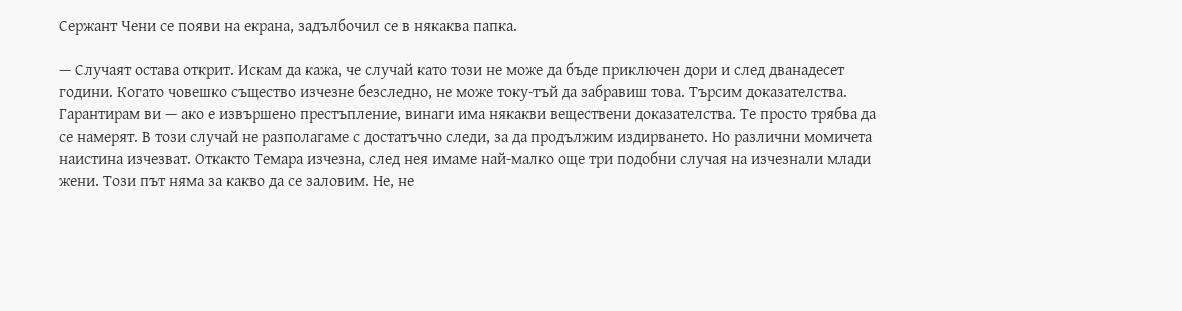Сержант Чени се появи на екрана, задълбочил се в някаква папка.

— Случаят остава открит. Искам да кажа, че случай като този не може да бъде приключен дори и след дванадесет години. Когато човешко същество изчезне безследно, не може току-тъй да забравиш това. Търсим доказателства. Гарантирам ви — ако е извършено престъпление, винаги има някакви веществени доказателства. Те просто трябва да се намерят. В този случай не разполагаме с достатъчно следи, за да продължим издирването. Но различни момичета наистина изчезват. Откакто Темара изчезна, след нея имаме най-малко още три подобни случая на изчезнали млади жени. Този път няма за какво да се заловим. Не, не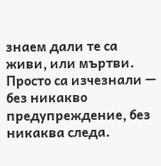знаем дали те са живи, или мъртви. Просто са изчезнали — без никакво предупреждение, без никаква следа.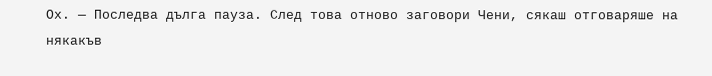Ох. — Последва дълга пауза. След това отново заговори Чени, сякаш отговаряше на някакъв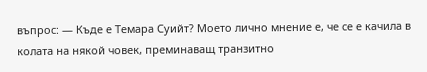въпрос: — Къде е Темара Суийт? Моето лично мнение е, че се е качила в колата на някой човек, преминаващ транзитно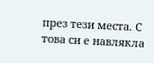през тези места. С това си е навлякла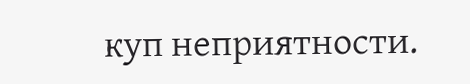куп неприятности.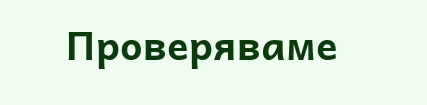Проверяваме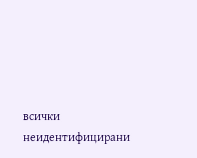всички неидентифицирани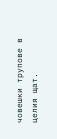човешки трупове в целия щат.